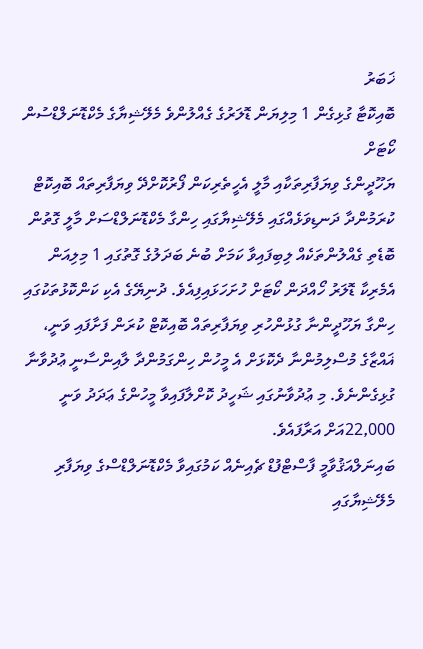ޚަބަރު
ބޮއިކޮޓާ ގުޅިގެން 1 މިލިޔަން ޑޮލަރުގެ ގެއްލުންވެ މެލޭޝިޔާގެ މެކްޑޮނަލްޑްސުން ކޯޓަށް
ޔަހޫދީންގެ ވިޔަފާރިތަކާއި މާލީ އެހީތެރިކަން ފޯރުކޮށްދޭ ވިޔަފާރިތައް ބޮއިކޮޓް ކުރަމުންދާ ދަނޑިވަޅެއްގައި މެލޭޝިޔާގައި ހިންގާ މެކްޑޮނަލްޑްސަށް މާލީ ގޮތުން ބޮޑެތި ގެއްލުންތަކެއް ލިބިފައިވާ ކަމަށް ބުނެ ބަދަލުގެ ގޮތުގައި 1 މިލިއަން އެމެރިކާ ޑޮލަރު ހޯއްދަން ކޯޓަށް ހުށަހަޅައިފިއެވެ. ދުނިޔޭގެ އެކި ކަންކޮޅުތަކުގައި ހިންގާ ޔަހޫދީންނާ ގުޅުންހުރި ވިޔަފާރިތައް ބޮއިކޮޓް ކުރަން ފަށާފައި ވަނީ، ޣައްޒާގެ މުސްލިމުންނާ ދެކޮޅަށް އެ މީހުން ހިންގަމުންދާ ލާއިންސާނީ ޢުދުވާނާ ގުޅިގެންނެވެ. މި ޢުދުވާނުގައި ޝަހީދު ކޮށްލާފައިވާ މީހުންގެ ޢަދަދު ވަނީ 22,000އަށް އަރާފައެވެ.
ބައިނަލްއަޤުވާމީ ފާސްޓްފުޑް ޗެއިނެއް ކަމުގައިވާ މެކްޑޮނަލްޑްސްގެ ވިޔަފާރި މެލޭޝިޔާގައި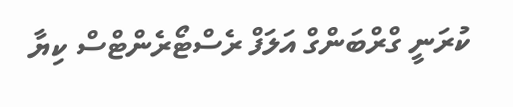ކުރަނީ ގްރްބަންގް އަލަފް ރެސްޓޯރެންޓްސް ކިޔާ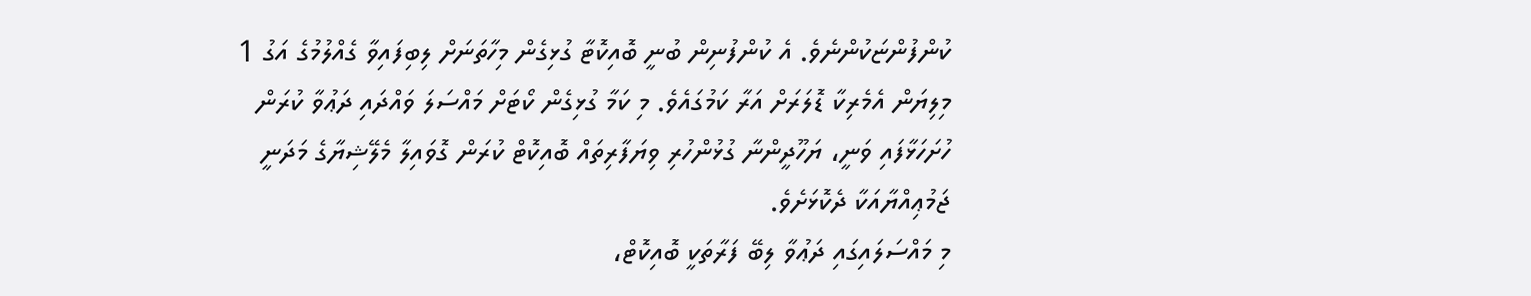ކުންފުންޏަކުންނެވެ. އެ ކުންފުނިން ބުނީ ބޮއިކޮޓާ ގުޅިގެން މިހާތަނަށް ލިބިފައިވާ ގެއްލުމުގެ އަގު 1 މިލިޔަން އެމެރިކާ ޑޮލަރަށް އަރާ ކަމުގައެވެ. މި ކަމާ ގުޅިގެން ކޯޓަށް މައްސަލަ ވައްދައި ދަޢުވާ ކުރަން ހުށަހަޅާފައި ވަނީ، ޔަހޫދީންނާ ގުޅުންހުރި ވިޔަފާރިތައް ބޮއިކޮޓް ކުރަން ގޮވައިލާ މެލޭޝިޔާގެ މަދަނީ ޖަމުޢިއްޔާއަކާ ދެކޮޅަށެވެ.
މި މައްސަލައިގައި ދަޢުވާ ލިބޭ ފަރާތަކީ ބޮއިކޮޓް،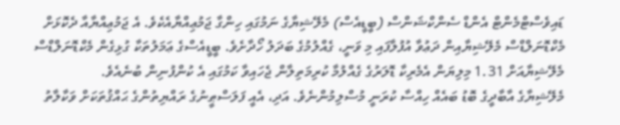ޑައިވެސްޓްމެންޓް އެންޑް ސެންކްޝަންސް (ބީޑީއެސް) މެލޭޝިޔާގެ ނަމުގައި ހިންގާ ޖަމުޢިއްޔާއެކެވެ. އެ ޖަމުޢިއްޔާއާ ދެކޮޅަށް މެކްޑޮނަލްޑްސް މެލޭޝިޔާއިން ދަޢުވާ އުފުލާފައި މި ވަނީ، ގެއްލުމުގެ ބަދަލު ހޯދާށެވެ. ބީޑީއެސްގެ ޢަމަލުތަކާ ގުޅިގެން މެކްޑޮނަލްޑްސް މެލޭޝިޔާއަށް 1.31 މިލިޔަން އެމެރިކާ ޑޮލަރުގެ ގެއްލުމާ ކުރިމަތިލާން ޖެހައިވާ ކަމުގައި އެ ކުންފުނިން ބުނެއެވެ.
މެލޭޝިޔާގެ އާބާދީގެ ބޮޑު ބައެއް ހިއްސާ ކުރަނީ މުސްލިމުންނެވެ. އަދި، އެއީ ފަލަސްޠީނުގެ ރައްޔިތުންގެ ޙައްޤުތަކަށް ވަކާލާތު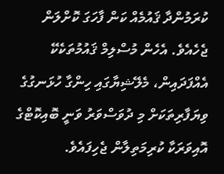ކުރަމުންދާ ޤައުމެއް ކަން ފާހަގަ ކޮށްލަން ޖެހެއެވެ. އެހެން މުސްލިމް ޤައުމުތަކެކޭ އެއްފަދައިން، މެލޭޝިޔާގައި ހިންގާ ހުޅަނގުގެ ވިޔަފާރިތަކަށް މި ދުވަސްވަރު ވަނީ ބޮއިކޮޓްގެ އޮއިވަރަކާ ކުރިމަތިލާން ޖެހިފައެވެ.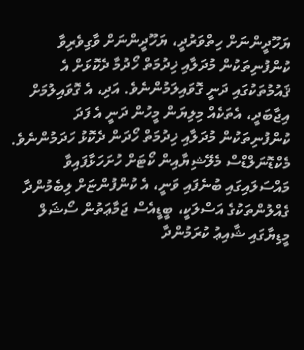ޔަހޫދީންނަށް ހިތްވަރުދީ، ޔަހޫދީންނަށް ވާގިވެރިވާ ކުންފުނިތަކުން މުދަލާއި ޚިދުމަތް ހޯދުމާ ދެކޮޅަށް އެ ޤައުމުތަކުގައި ދަނީ ގޮވައިލަމުންނެވެ. އަދި، އެ ގޮވައިލުމަށް އިޖާބަދީ، އެތަކެއް މިލިޔަން މީހުން ދަނީ އެ ފަދަ ކުންފުނިތަކުން މުދަލާއި ޚިދުމަތް ހޯދަން ދެކޮޅު ހަދަމުންނެވެ.
މެކްޑޮނަލްޑްސް މެލޭޝިޔާއިން ކޯޓަށް ހުށަހަޅާފައިވާ މައްސަލައިގައި ބުނެފައި ވަނީ، އެ ކުންފުންޏަށް ލިބެމުންދާ ގެއްލުންތަކުގެ އަސްލަކީ، ބީޑީއެސް ޖަމާޢަތުން ސޯޝަލް މީޑިޔާގައި ޝާއިޢު ކުރަމުންދާ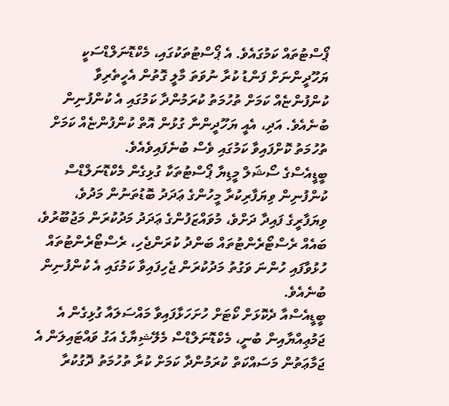ޕޯސްޓުތައް ކަމުގައެވެ. އެ ޕޯސްޓުތަކުގައި، މެކްޑޮނަލްޑްސަކީ ޔަހޫދީންނަށް ފަންޑު ކުރާ ނުވަތަ މާލީ ގޮތުން އެހީތެރިވާ ކުންފުންޏެއް ކަމަށް ތުހުމަތު ކުރަމުންދާ ކަމުގައި އެ ކުންފުނިން ބުނެއެވެ. އަދި، އެއީ ޔަހޫދީންނާ ގުޅުން އޮތް ކުންފުންޏެއް ކަމަށް ތުހުމަތު ކޮށްފައިވާ ކަމުގައި ވެސް ބުނެފައިވެއެވެ.
ބީޑީއެސްގެ ސޯޝަލް މީޑިޔާ ޕޯސްޓުތަކާ ގުޅިގެން މެކްޑޮނަލްޑްސް ކުންފުނިން ވިޔަފާރިކުރާ މީހުންގެ ޢަދަދު ބޮޑުތަނުން މަދުވެ، ވިޔަފާރީގެ ފައިދާ ދަށްވެ، މުވައްޒަފުންގެ ޢަދަދު މަދުކުރަން މަޖުބޫރުވެ، ބައެއް ރެސްޓޯރެންޓުތައް ބަންދު ކުރަންޖެހި، ރެސްޓޯރެންޓުތައް ހުޅުވާފައި ހުންނަ ވަގުތު މަދުކުރަން ޖެހިފައިވާ ކަމުގައި އެ ކުންފުނިން ބުނެއެވެ.
ބީޑީއެސްއާ ދެކޮޅަށް ކޯޓަށް ހުށަހަޅާފައިވާ މައްސަލައާ ގުޅިގެން އެ ޖަމުޢިއްޔާއިން ބުނީ، މެކްޑޮނަލްޑްސް މެލޭޝިޔާގެ އަގު ވައްޓައިލަން އެ ޖަމާޢަތުން މަސައްކަތް ކުރަމުންދާ ކަމަށް ކުރާ ތުހުމަތު ދޮގުކުރާ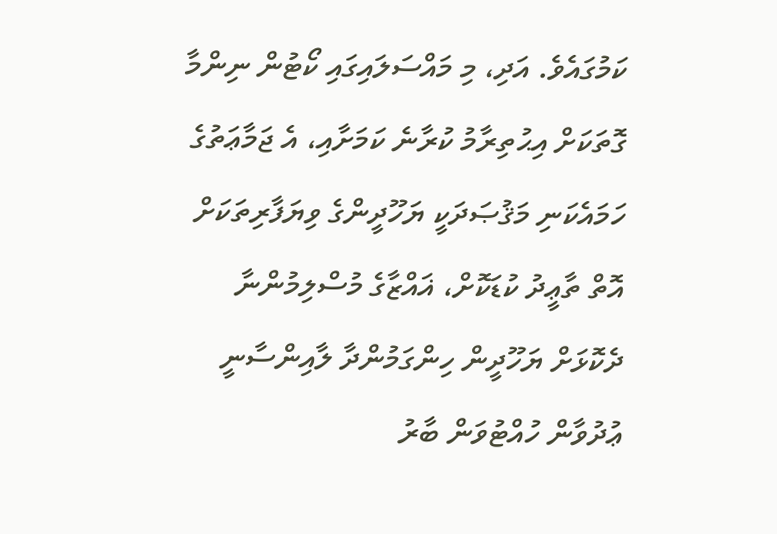ކަމުގައެވެ. އަދި، މި މައްސަލައިގައި ކޯޓުން ނިންމާ ގޮތަކަށް އިޙުތިރާމު ކުރާނެ ކަމަށާއި، އެ ޖަމާޢަތުގެ ހަމައެކަނި މަޤުޞަދަކީ ޔަހޫދީންގެ ވިޔަފާރިތަކަށް އޮތް ތާޢީދު ކުޑަކޮށް، ޣައްޒާގެ މުސްލިމުންނާ ދެކޮޅަށް ޔަހޫދީން ހިންގަމުންދާ ލާއިންސާނީ ޢުދުވާން ހުއްޓުވަން ބާރު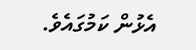އެޅުން ކަމުގައެވެ.